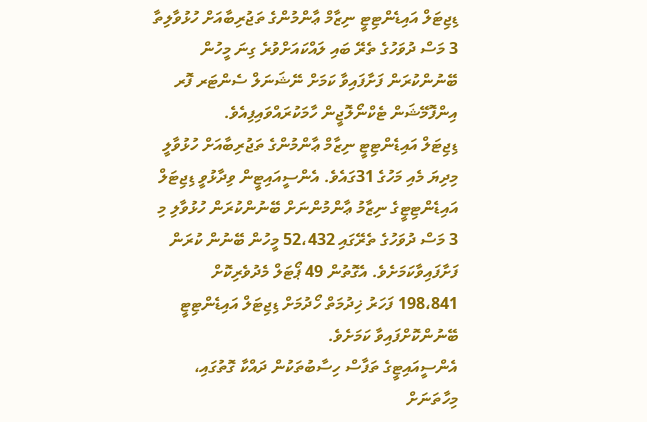ޑިޖިޓަލް އައިޑެންޓިޓީ ނިޒާމް ޢާންމުންގެ ތަޖުރިބާއަށް ހުޅުވާލިތާ 3 މަސް ދުވަހުގެ ތެރޭ ބައި ލައްކައަށްވުރެ ގިނަ މީހުން ބޭނުންކުރަން ފަށާފައިވާ ކަމަށް ނޭޝަނަލް ސެންޓަރ ފޮރ އިންފޮމޭޝަން ޓެކްނޯލޮޖީން ހާމަކުރައްވައިފިއެވެ.
ޑިޖިޓަލް އައިޑެންޓިޓީ ނިޒާމް ޢާންމުންގެ ތަޖުރިބާއަށް ހުޅުވާލީ މިދިޔަ މެއި މަހުގެ 31ގައެވެ. އެންސީއައިޓީން ވިދާޅުވީ ޑިޖިޓަލް އައިޑެންޓިޓީގެ ނިޒާމު ޢާންމުންނަށް ބޭނުންކުރަން ހުޅުވާލި މި 3 މަސް ދުވަހުގެ ތެރޭގައި 52،432 މީހުން ބޭނުން ކުރަން ފަށާފައިވާކަމަށެވެ. އެގޮތުން 49 ޕޯޓަލް މެދުވެރިކޮށް 198،841 ފަހަރު ޚިދުމަތް ހޯދުމަށް ޑިޖިޓަލް އައިޑެންޓިޓީ ބޭނުންކޮށްފައިވާ ކަމަށެވެ.
އެންސީއައިޓީގެ ތަފާސް ހިސާބުތަކުން ދައްކާ ގޮތުގައި، މިހާތަނަށް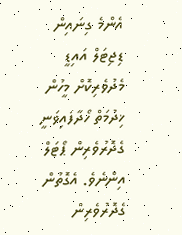އެންމެ ގިނައިން ޑިޖިޓަލް އައިޑީ މެދުވެރިކޮށް މީހުން ޚިދުމަތް ހޯދާފައިވަނީ ގެދޮރުވެރިން ޕޯޓަލް އިންނެވެ. އެގޮތުން ގެދޮރުވެރިން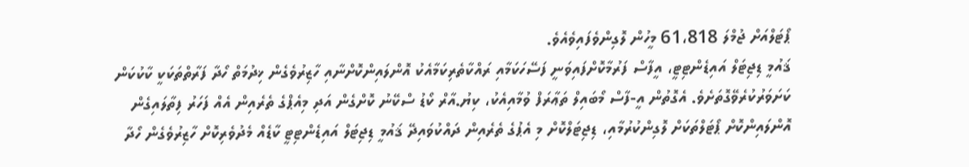ޕޯޓަލްއަށް ޖުމްލަ 61،818 މީހުން ލޮގިންވެފައިވެއެވެ.
ޤައުމީ ޑިޖިޓަލް އައިޑެންޓިޓީ، އީފާސް ފަރުމާކޮށްފައިވަނީ ފަސޭހަކަމާއި ރައްކާތެރިކަމާއެކު އޮންލައިންކޮށްނާއި ހާޒިރުވެގެން ޚިދުމަތް ހޯދާ ފަރާތްތަކަކީ ކާކުކަން ކަށަވަރުކުރެވޭގޮތަށެވެ. އެގޮތުން އީ-ފާސް މޯބައިލް ތަޢާރަފް ވުމާއިއެކު، ކިޔު.އާރް ކޯޑު ސްކޭނު ކޮށްގެން އަދި މިއެޕްގެ ތެރެއިން އެއް ފަހަރު ފިތާލައިގެން އޮންލައިންކޮށް ޕޯޓަލްތަކަށް ލޮގިންކުރުމާއި، ޑިޖިޓަލްކޮށް މި އެޕުގެ ތެރެއިން ދައްކުވައިދޭ ޤައުމީ ޑިޖިޓަލް އައިޑެންޓިޓީ ކާޑެއް މެދުވެރިކޮށް ހާޒިރުވެގެން ހޯދާ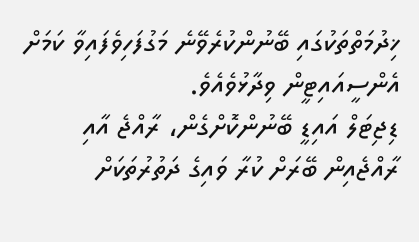ޚިދުމަތްތަކުގައި ބޭނުންކުރެވޭނެ މަގުފަހިވެފައިވާ ކަމަށް އެންސީއައިޓީން ވިދާޅުވެއެވެ.
ޑިޖިޓަލް އައިޑީ ބޭނުންކޮށްގެން، ރާއްޖެ އާއި ރާއްޖެއިން ބޭރަށް ކުރާ ވައިގެ ދަތުރުތަކަށް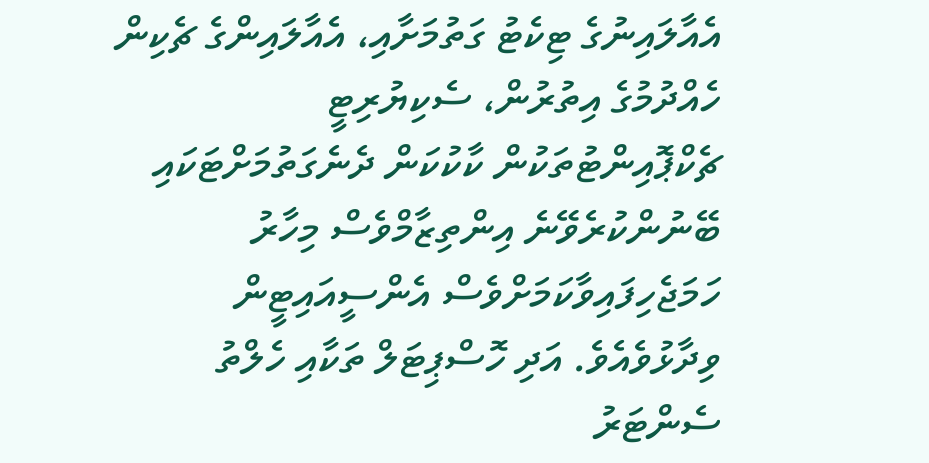އެއާލައިނުގެ ޓިކެޓު ގަތުމަށާއި، އެއާލައިންގެ ޗެކިން ހެއްދުމުގެ އިތުރުން، ސެކިޔުރިޓީ ޗެކްޕޮއިންޓުތަކުން ކާކުކަން ދެނެގަތުމަށްޓަކައި ބޭނުންކުރެވޭނެ އިންތިޒާމްވެސް މިހާރު ހަމަޖެހިފައިވާކަމަށްވެސް އެންސީއައިޓީން ވިދާޅުވެއެވެ. އަދި ހޮސްޕިޓަލް ތަކާއި ހެލްތު ސެންޓަރު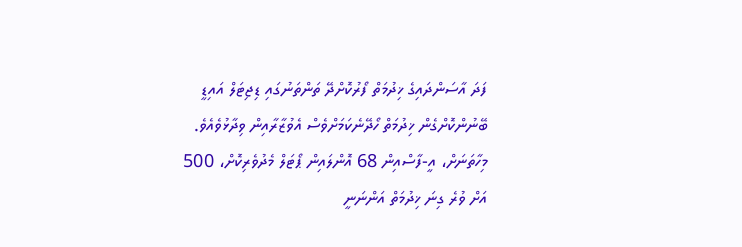ފަދަ އާސަންދައިގެ ޚިދުމަތް ފޯރުކޮށްދޭ ތަންތަނުގައި ޑިޖިޓަލް އައިޑީ ބޭނުންކޮށްގެން ޚިދުމަތް ހޯދޭނެކަމަށްވެސް އެވުޒާރާއިން ވިދާޅުވެއެވެ.
މިހާތަނަށް، އީ-ފާސްއިން 68 އޮންލައިން ޕޯޓަލް މެދުވެރިކޮށް، 500 އަށް ވުރެ ގިނަ ޚިދުމަތް އަންނަނީ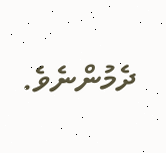ދެމުންނެވެ.